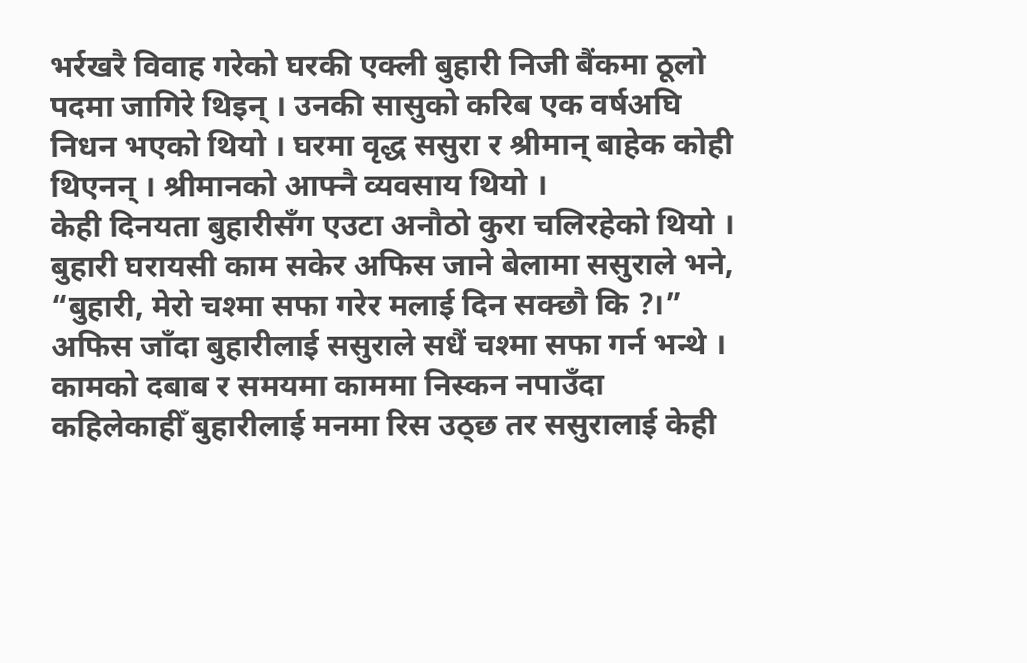भर्रखरै विवाह गरेको घरकी एक्ली बुहारी निजी बैंकमा ठूलो पदमा जागिरे थिइन् । उनकी सासुको करिब एक वर्षअघि निधन भएको थियो । घरमा वृद्ध ससुरा र श्रीमान् बाहेक कोही थिएनन् । श्रीमानको आफ्नै व्यवसाय थियो ।
केही दिनयता बुहारीसँग एउटा अनौठो कुरा चलिरहेको थियो । बुहारी घरायसी काम सकेर अफिस जाने बेलामा ससुराले भने, “बुहारी, मेरो चश्मा सफा गरेर मलाई दिन सक्छौ कि ?।” अफिस जाँदा बुहारीलाई ससुराले सधैं चश्मा सफा गर्न भन्थे । कामको दबाब र समयमा काममा निस्कन नपाउँदा कहिलेकाहीँ बुहारीलाई मनमा रिस उठ्छ तर ससुरालाई केही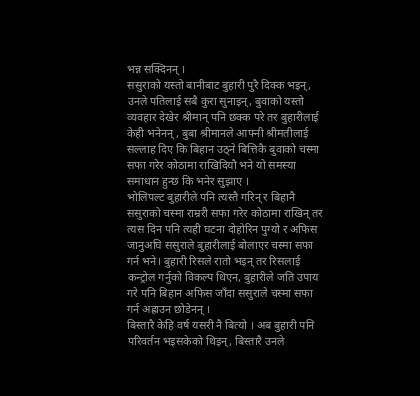भन्न सक्दिनन् ।
ससुराको यस्तो बानीबाट बुहारी पुरै दिक्क भइन्, उनले पतिलाई सबै कुरा सुनाइन्, बुवाको यस्तो व्यवहार देखेर श्रीमान् पनि छक्क परे तर बुहारीलाई केही भनेनन् , बुबा श्रीमानले आफ्नी श्रीमतीलाई सल्लाह दिए कि बिहान उठ्ने बित्तिकै बुवाको चस्मा सफा गरेर कोठामा राखिदियौ भने यो समस्या समाधान हुन्छ कि भनेर सुझाए ।
भोलिपल्ट बुहारीले पनि त्यस्तै गरिन् र बिहानै ससुराको चस्मा राम्ररी सफा गरेर कोठामा राखिन् तर त्यस दिन पनि त्यही घटना दोहोरिन पुग्यो र अफिस जानुअघि ससुराले बुहारीलाई बोलाएर चस्मा सफा गर्न भने। बुहारी रिसले रातो भइन् तर रिसलाई कन्ट्रोल गर्नुको विकल्प थिएन, बुहारीले जति उपाय गरे पनि बिहान अफिस जाँदा ससुराले चस्मा सफा गर्न अह्राउन छोडेनन् ।
बिस्तारै केहि वर्ष यसरी नै बित्यो । अब बुहारी पनि परिवर्तन भइसकेको थिइन्, बिस्तारै उनले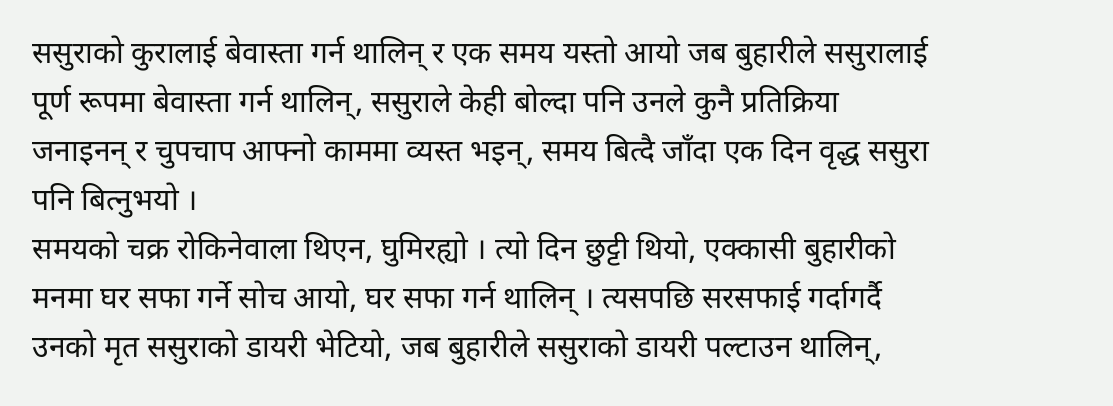ससुराको कुरालाई बेवास्ता गर्न थालिन् र एक समय यस्तो आयो जब बुहारीले ससुरालाई पूर्ण रूपमा बेवास्ता गर्न थालिन्, ससुराले केही बोल्दा पनि उनले कुनै प्रतिक्रिया जनाइनन् र चुपचाप आफ्नो काममा व्यस्त भइन्, समय बित्दै जाँदा एक दिन वृद्ध ससुरा पनि बित्नुभयो ।
समयको चक्र रोकिनेवाला थिएन, घुमिरह्यो । त्यो दिन छुट्टी थियो, एक्कासी बुहारीको मनमा घर सफा गर्ने सोच आयो, घर सफा गर्न थालिन् । त्यसपछि सरसफाई गर्दागर्दै उनको मृत ससुराको डायरी भेटियो, जब बुहारीले ससुराको डायरी पल्टाउन थालिन्,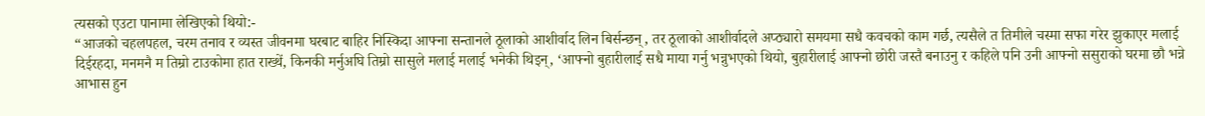त्यसको एउटा पानामा लेखिएको थियो:-
“आजको चहलपहल, चरम तनाव र व्यस्त जीवनमा घरबाट बाहिर निस्किदा आफ्ना सन्तानले ठूलाको आशीर्वाद लिन बिर्सन्छन् , तर ठूलाको आशीर्वादले अप्ठ्यारो समयमा सधै कवचको काम गर्छ, त्यसैले त तिमीले चस्मा सफा गरेर झुकाएर मलाई दिईरहदा, मनमनै म तिम्रो टाउकोमा हात राख्थें, किनकी मर्नुअघि तिम्रो सासुले मलाई मलाई भनेकी थिइन्, ‘आफ्नो बुहारीलाई सधै माया गर्नु भन्नुभएको थियो, बुहारीलाई आफ्नो छोरी जस्तै बनाउनु र कहिले पनि उनी आफ्नो ससुराको घरमा छौ भन्ने आभास हुन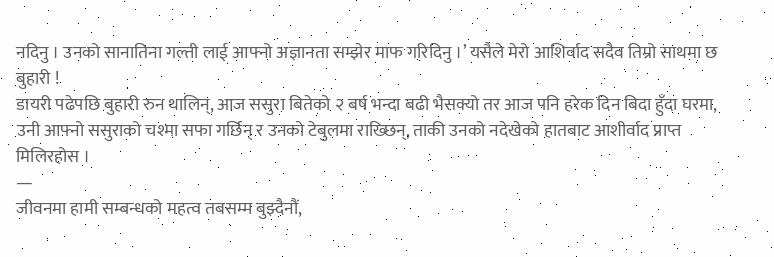नदिनु । उनको सानातिना गल्ती लाई आफ्नो अज्ञानता सम्झेर माफ गरिदिनु ।’ यसैले मेरो आशिर्वाद सदैव तिम्रो साथमा छ बुहारी !
डायरी पढेपछि बुहारी रुन थालिन्, आज ससुरा बितेको २ बर्ष भन्दा बढी भैसक्यो तर आज पनि हरेक दिन बिदा हुँदा घरमा, उनी आफ्नो ससुराको चश्मा सफा गर्छिन् र उनको टेबुलमा राख्छिन्, ताकी उनको नदेखेको हातबाट आशीर्वाद प्राप्त मिलिरहोस ।
—
जीवनमा हामी सम्बन्धको महत्व तबसम्म बुझ्दैनौं,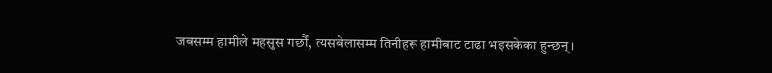जबसम्म हामीले महसुस गर्छौं, त्यसबेलासम्म तिनीहरू हामीबाट टाढा भइसकेका हुन्छन्।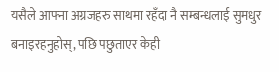यसैले आफ्ना अग्रजहरु साथमा रहँदा नै सम्बन्धलाई सुमधुर बनाइरहनुहोस्, पछि पछुताएर केही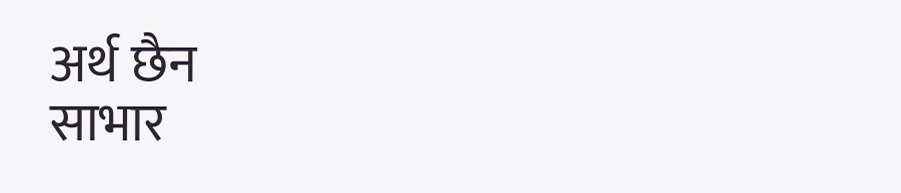अर्थ छैन
साभार